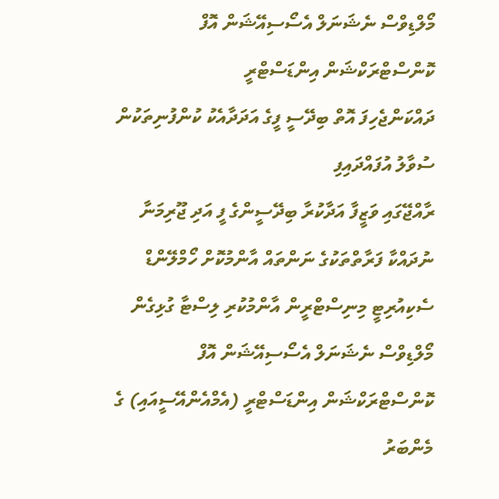މޯލްޑިވްސް ނެޝަނަލް އެސޯސިއޭޝަން އޮފް ކޮންސްޓްރަކްޝަން އިންޑަސްޓްރީ
ދައްކަންޖެހިފަ އޮތް ބިދޭސީ ފީގެ އަދަދާއެކު ކުންފުނިތަކުން ސުވާލު އުފައްދައިފި
ރާއްޖޭގައި ވަޒީފާ އަދާކުރާ ބިދޭސީންގެ ފީ އަދި ޖޫރިމަނާ ނުދައްކާ ފަރާތްތަކުގެ ނަންތައް އާންމުކޮށް ހޯމްލޭންޑް ސެކިއުރިޓީ މިނިސްޓްރީން އާންމުކުރި ލިސްޓާ ގުޅިގެން މޯލްޑިވްސް ނެޝަނަލް އެސޯސިއޭޝަން އޮފް ކޮންސްޓްރަކްޝަން އިންޑަސްޓްރީ (އެމްއެންއޭސީއައި) ގެ މެންބަރު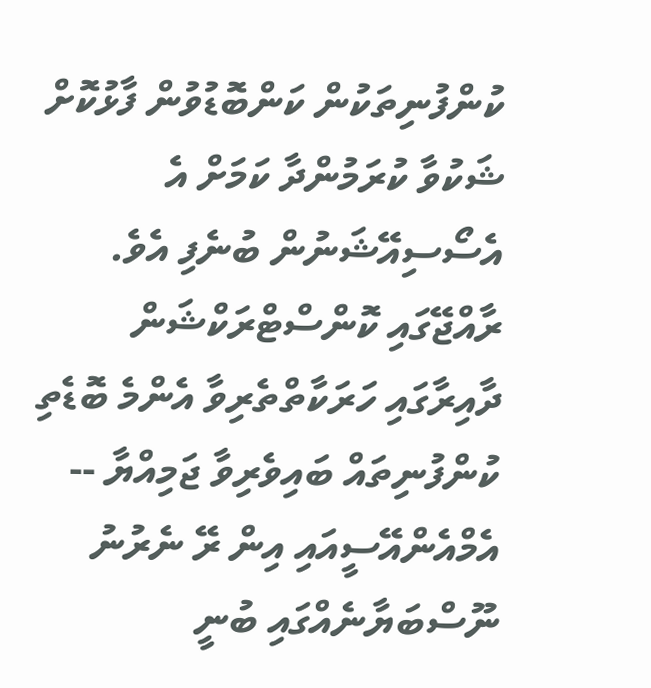ކުންފުނިތަކުން ކަންބޮޑުވުން ފާޅުކޮށް ޝަކުވާ ކުރަމުންދާ ކަމަށް އެ އެސޯސިއޭޝަނުން ބުނެފި އެވެ.
ރާއްޖޭގައި ކޮންސްޓްރަކްޝަން ދާއިރާގައި ހަރަކާތްތެރިވާ އެންމެ ބޮޑެތި ކުންފުނިތައް ބައިވެރިވާ ޖަމިއްޔާ -- އެމްއެންއޭސީއައި އިން ރޭ ނެރުނު ނޫސްބަޔާނެއްގައި ބުނީ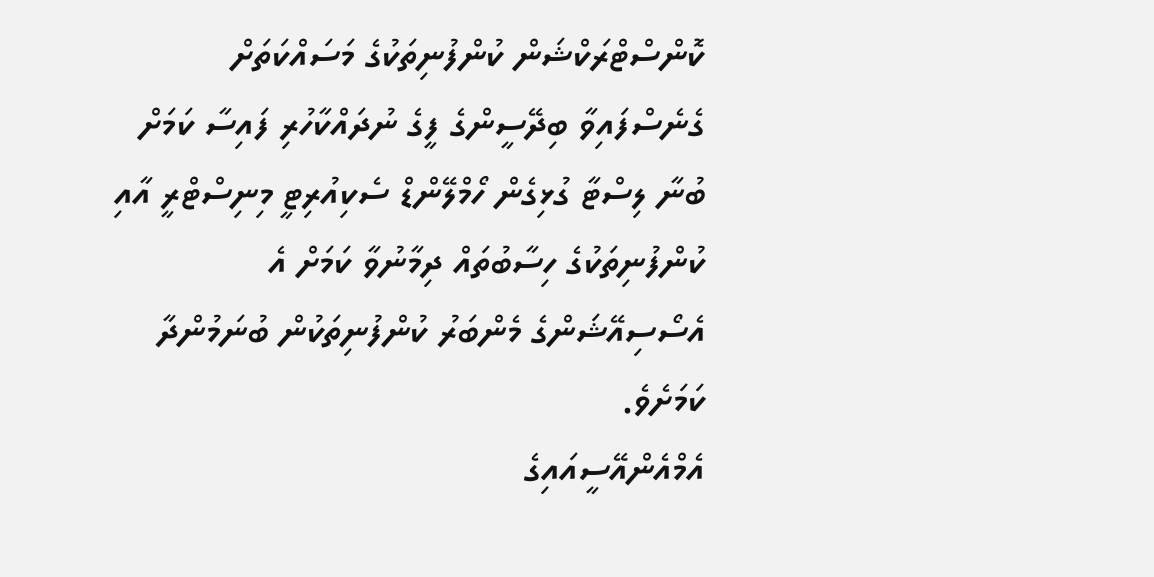ކޮންސްޓްރަކްޝަން ކުންފުނިތަކުގެ މަސައްކަތަށް ގެނެސްފައިވާ ބިދޭސީންގެ ފީގެ ނުދައްކާހުރި ފައިސާ ކަމަށް ބުނާ ލިސްޓާ ގުޅިގެން ހޯމްލޭންޑް ސެކިއުރިޓީ މިނިސްޓްރީ އާއި ކުންފުނިތަކުގެ ހިސާބުތައް ދިމާނުވާ ކަމަށް އެ އެސޯސިއޭޝަންގެ މެންބަރު ކުންފުނިތަކުން ބުނަމުންދާ ކަމަށެވެ.
އެމްއެންއޭސީއައިގެ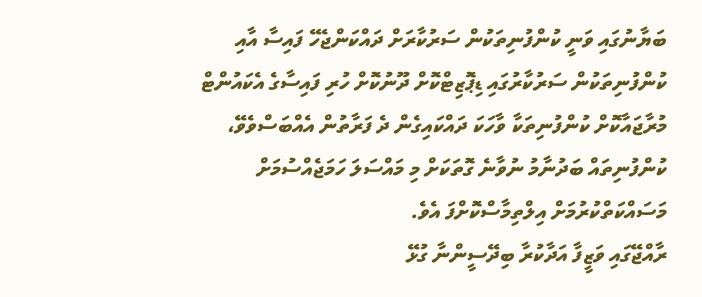ބަޔާނުގައި ވަނީ ކުންފުނިތަކުން ސަރުކާރަށް ދައްކަންޖެހޭ ފައިސާ އާއި ކުންފުނިތަކުން ސަރުކާރުގައި ޑިޕޮޒިޓްކޮށް ދޫނުކޮށް ހުރި ފައިސާގެ އެކައުންޓް މުރާޖައާކޮށް ކުންފުނިތަކާ ވާހަކަ ދައްކައިގެން ދެ ފަރާތުން އެއްބަސްވެވޭ، ކުންފުނިތައް ބަދުނާމު ނުވާނެ ގޮތަކަށް މި މައްސަލަ ހަމަޖެއްސުމަށް މަސައްކަތްކުރުމަށް އިލްތިމާސްކޮށްފަ އެވެ.
ރާއްޖޭގައި ވަޒީފާ އަދާކުރާ ބިދޭސީންނާ ގުޅޭ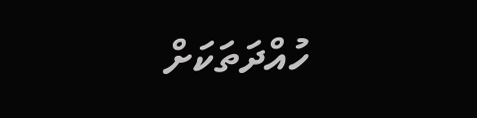ހުއްދަތަކަށް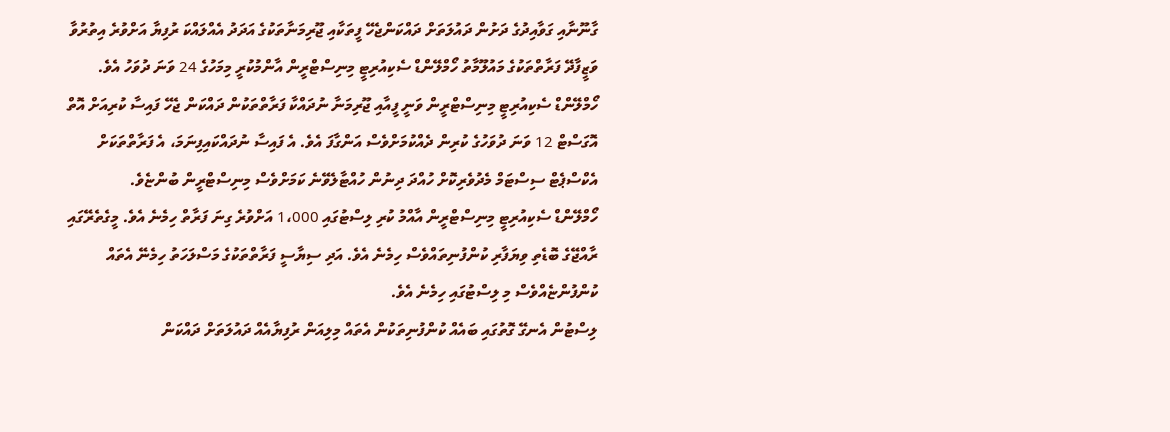ގާނޫނާއި ގަވާއިދުގެ ދަށުން ދައުލަތަށް ދައްކަންޖެހޭ ފީތަކާއި ޖޫރިމަނާތަކުގެ އަދަދު އެއްލައްކަ ރުފިޔާ އަށްވުރެ އިތުރުވާ ވަޒީފާދޭ ފަރާތްތަކުގެ މައުލޫމާތު ހޯމްލޭންޑް ސެކިއުރިޓީ މިނިސްޓްރީން އާންމުކުރީ މިމަހުގެ 24 ވަނަ ދުވަހު އެވެ.
ހޯމްލޭންޑް ސެކިއުރިޓީ މިނިސްޓްރީން ވަނީ ފީއާއި ޖޫރިމަނާ ނުދައްކާ ފަރާތްތަކުން ދައްކަން ޖެހޭ ފައިސާ ކުރިއަށް އޮތް އޮގަސްޓް 12 ވަނަ ދުވަހުގެ ކުރިން ދެއްކުމަށްވެސް އަންގާފަ އެވެ. އެ ފައިސާ ނުދައްކައިފިނަމަ، އެ ފަރާތްތަކަށް އެކްސްޕެޓް ސިސްޓަމް މެދުވެރިކޮށް ހުއްދަ ދިނުން ހުއްޓާލެވޭނެ ކަމަށްވެސް މިނިސްޓްރީން ބުންޏެވެ.
ހޯމްލޭންޑް ސެކިއުރިޓީ މިނިސްޓްރީން އާއްމު ކުރި ލިސްޓުގައި 1،000 އަށްވުރެ ގިނަ ފަރާތް ހިމެނެ އެވެ. މީގެތެރޭގައި ރާއްޖޭގެ ބޮޑެތި ވިޔަފާރި ކުންފުނިތައްވެސް ހިމެނެ އެވެ. އަދި ސިޔާސީ ފަރާތްތަކުގެ މަސްލަހަތު ހިމެނޭ އެތައް ކުންފުންޏެއްވެސް މި ލިސްޓުގައި ހިމެނެ އެވެ.
ލިސްޓުން އެނގޭ ގޮތުގައި ބައެއް ކުންފުނިތަކުން އެތައް މިލިއަން ރުފިޔާއެއް ދައުލަތަށް ދައްކަން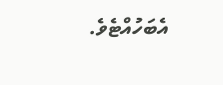އެބަހުއްޓެވެ.